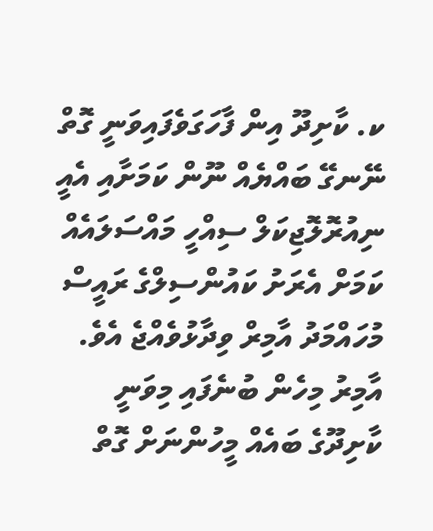ކ. ކާށިދޫ އިން ފާހަގަވެފައިވަނީ ގޮތް ނޭނގޭ ބައްޔެއް ނޫން ކަމަށާއި އެއީ ނިއުރޮލޮޖިކަލް ސިއްހީ މައްސަލައެއް ކަމަށް އެރަށު ކައުންސިލްގެ ރައީސް މުހައްމަދު އާމިރް ވިދާޅުވެއްޖެ އެވެ.
އާމިރު މިހެން ބުނެފައި މިވަނީ ކާށިދޫގެ ބައެއް މީހުންނަށް ގޮތް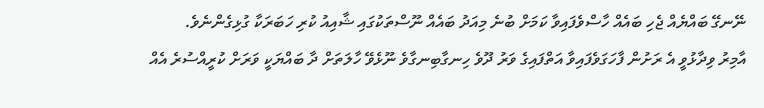ނޭނގޭ ބައްޔެއް ޖެހި ބައެއް ހާސްވެފައިވާ ކަމަށް ބުނެ މިއަދު ބައެއް ނޫސްތަކުގައި ޝާއިއު ކުރި ހަބަރަކާ ގުޅިގެންނެވެ.
އާމިރު ވިދާޅުވީ އެ ރަށުން ފާހަގަވެފައިވާ އަތްފައިގެ ވަރު ދޫވެ ހިނގާބިނގާވެ ނޫޅެވޭ ހާލަތަށް ދާ ބައްޔަކީ ވަރަށް ކުރީއްސުރެ އެއް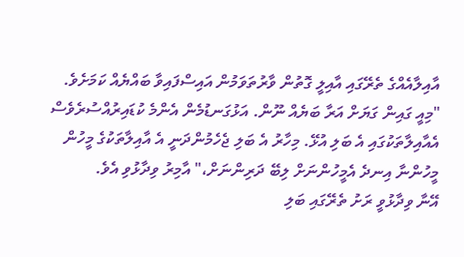އާއިލާއެއްގެ ތެރޭގައި އާއިލީ ގޮތުން ވާރުތަވަމުން އައިސްފައިވާ ބައްޔެއް ކަމަށެވެ.
"މިއީ ގައިން ގަޔަށް އަރާ ބަޔެއް ނޫން. އަޅުގަނޑުމެން އެންމެ ކުޑައިރުއްސުރެވެސް އެއާއިލާތަކުގައި އެ ބަލި އުޅޭ. މިހާރު އެ ބަލި ޖެހެމުންދަނީ އެ އާއިލާތަކުގެ މީހުން މީހުންނާ އިނދެ އެމީހުންނަށް ލިބޭ ދަރިންނަށް،" އާމިރު ވިދާޅުވި އެވެ.
އޭނާ ވިދާޅުވީ ރަށު ތެރޭގައި ބަލި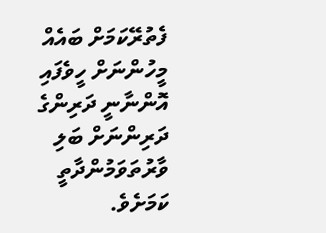ފެތުރޭކަމަށް ބައެއް މީހުންނަށް ހީވެފައި އޮންނާނީ ދަރިންގެ ދަރިންނަށް ބަލި ވާރުތަވަމުންދާތީ ކަމަށެވެ.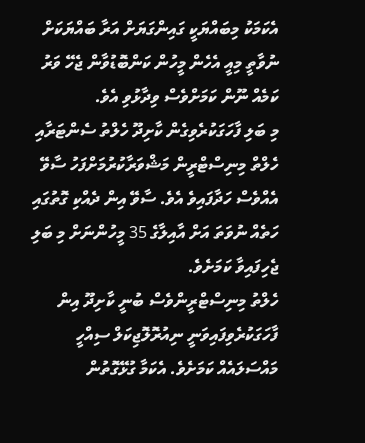އެކަމަކު މިބައްޔަކީ ގައިންގަޔަށް އަރާ ބައްޔަކަށް ނުވާތީ މިއީ އެހެން މީހުން ކަންބޮޑުވާން ޖެހޭ ވަރު ކަމެއް ނޫން ކަމަށްވެސް ވިދާޅުވި އެވެ.
މި ބަލި ފާހަގަކުރެވިގެން ކާށިދޫ ހެލްތު ސެންޓަރާއި ހެލްތް މިނިސްޓްރީން މަޝްވަރާކުރުމަށްފަހު ސާވޭ އެއްވެސް ހަދާފައިވެ އެވެ. ސާވޭ އިން ދެއްކި ގޮތުގައި ހަތެއް ނުވަތަ އަށް އާއިލާގެ 35 މީހުންނަށް މި ބަލި ޖެހިފައިވާ ކަމަށެވެ.
ހެލްތު މިނިސްޓްރީންވެސް ބުނީ ކާށިދޫ އިން ފާހަގަކުރެވިފައިވަނީ ނިއުރޮލޮޖިކަލް ސިއްހީ މައްސަލައެއް ކަމަށެވެ. އެކަމާ ގުޅޭގޮތުން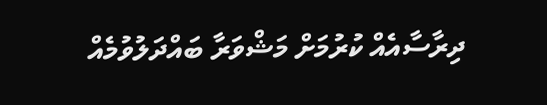ދިރާސާއެއް ކުރުމަށް މަޝްވަރާ ބައްދަލުވުމެއް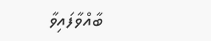ބާއްވާފައިވާ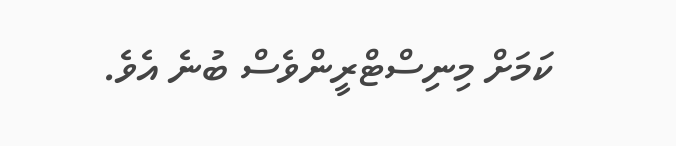ކަމަށް މިނިސްޓްރީންވެސް ބުނެ އެވެ.